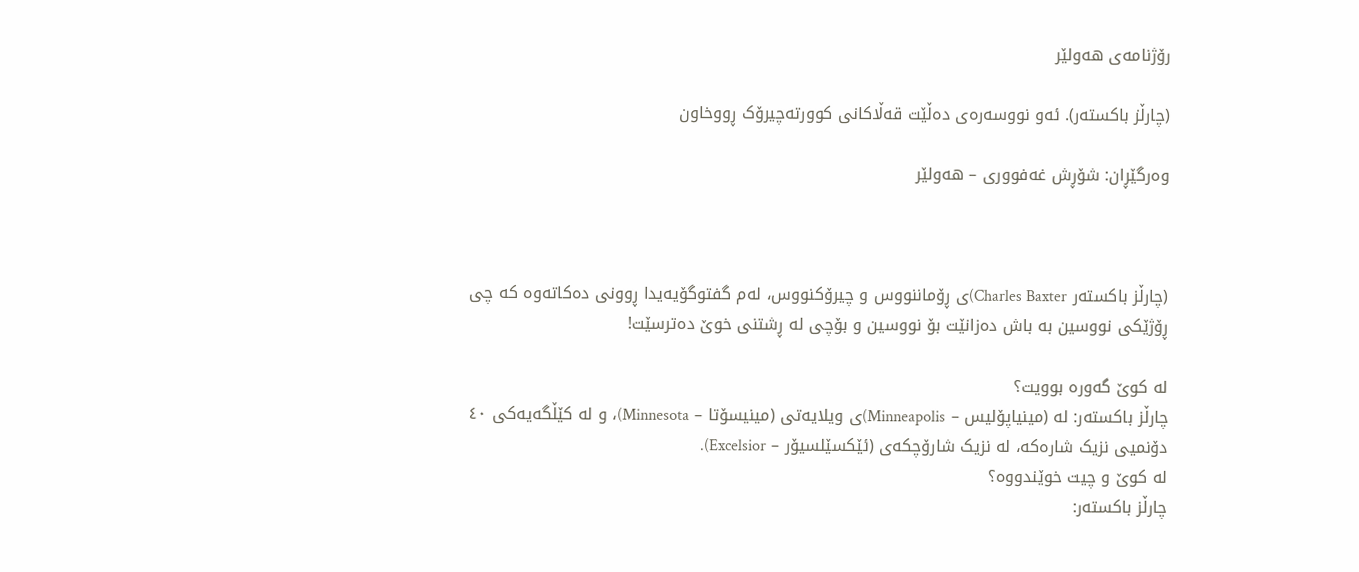رۆژنامەی ھەولێر

(چارڵز باکستەر). ئەو نووسەرەی دەڵێت قەڵاکانی کوورتەچیرۆک ڕووخاون

وەرگێڕان: شۆڕش غەفووری – هەولێر



(چارڵز باکستەر Charles Baxter)ی ڕۆماننووس و چیرۆکنووس، لەم گفتوگۆیەیدا ڕوونی دەکاتەوە کە چی ڕۆژێکی نووسین بە باش دەزانێت بۆ نووسین و بۆچی لە ڕشتنی خوێ دەترسێت!

لە کوێ گەورە بوویت؟
چارڵز باکستەر: لە (مینیاپۆلیس – Minneapolis)ی ویلایەتی (مینیسۆتا – Minnesota)، و لە کێڵگەیەکی ٤٠ دۆنمیی نزیک شارەکە، لە نزیک شارۆچکەی (ئێکسێلسیۆر – Excelsior).
لە کوێ و چیت خوێندووە؟
چارڵز باکستەر: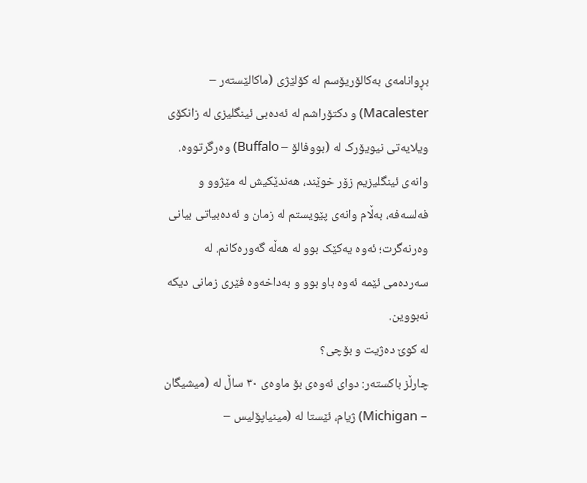بڕوانامەی بەکالۆریۆسم لە کۆلێژی (ماکالێستەر – Macalester) و دکتۆراشم لە ئەدەبی ئینگلیزی لە زانکۆی ویلایەتی نیویۆرک لە (بووفالۆ – Buffalo) وەرگرتووە. وانەی ئینگلیزیم زۆر خوێند، هەندێکیش لە مێژوو و فەلسەفە، بەڵام وانەی پێویستم لە زمان و ئەدەبیاتی بیانی وەرنەگرت؛ ئەوە یەکێک بوو لە هەڵە گەورەکانم. لە سەردەمی ئێمە ئەوە باو بوو و بەداخەوە فێری زمانی دیکە نەبووین.
لە کوێ دەژیت و بۆچی؟
چارڵز باکستەر: دوای ئەوەی بۆ ماوەی ٣٠ ساڵ لە (میشیگان – Michigan) ژیام، ئێستا لە (مینیاپۆلیس –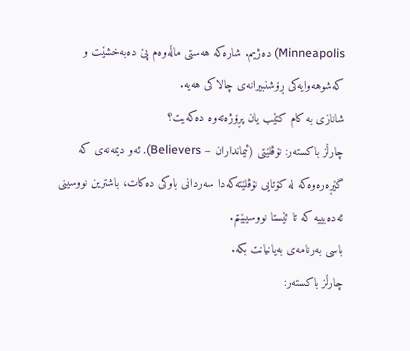Minneapolis) دەژیم. شارەکە هەستی ماڵەوەم پێ دەبەخشێت و کەشوهەوایەکی ڕۆشنبیرانەی چالاکی هەیە.
شانازی بە کام کتێب یان پڕۆژەتەوە دەکەیت؟
چارڵز باکستەر: نۆڤلێتی (ئیمانداران – Believers). ئەو دیمەنەی کە گێڕەرەوەکە لە کۆتایی نۆڤلێتەکەدا سەردانی باوکی دەکات، باشترین نووسینی ئەدەبییە کە تا ئێستا نووسیبێتم.
باسی بەرنامەی بەیانیانت بکە.
چارڵز باکستەر: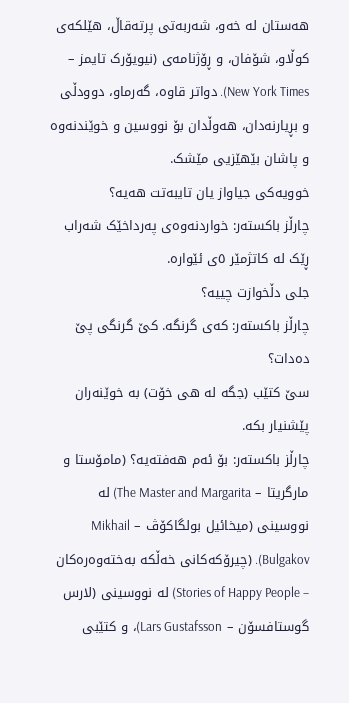هەستان لە خەو، شەربەتی پرتەقاڵ، هێلکەی کوڵاو، شۆفان، و ڕۆژنامەی (نیویۆرک تایمز – New York Times). دواتر قاوە، گەرماو، دوودڵی و بڕیارنەدان، هەوڵدان بۆ نووسین و خوێندنەوە و پاشان بێهێزیی مێشک.
خوویەکی جیاواز یان تایبەتت هەیە؟
چارڵز باکستەر: خواردنەوەی پەرداخێک شەراب ڕێک لە کاتژمێر ٥ی ئێوارە.
جلی دڵخوازت چییە؟
چارڵز باکستەر: کەی گرنگە. کێ گرنگی پێ دەدات؟
سێ کتێب (جگە لە هی خۆت) بە خوێنەران پێشنیار بکە.
چارڵز باکستەر: بۆ ئەم هەفتەیە؟ (مامۆستا و مارگریتا – The Master and Margarita) لە نووسینی (میخائیل بولگاکۆڤ – Mikhail Bulgakov). (چیرۆکەکانی خەڵکە بەختەوەرەکان – Stories of Happy People) لە نووسینی (لارس گوستافسۆن – Lars Gustafsson)، و کتێبی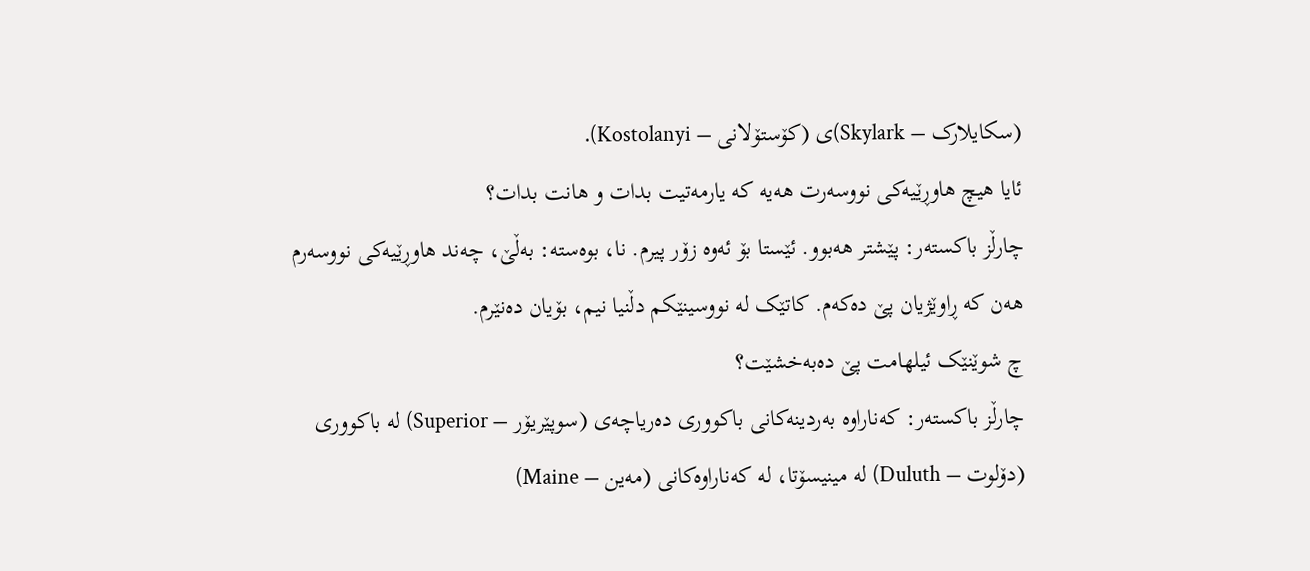(سکایلارک – Skylark)ی (کۆستۆلانی – Kostolanyi).
ئایا هیچ هاوڕێیەکی نووسەرت هەیە کە یارمەتیت بدات و هانت بدات؟
چارڵز باکستەر: پێشتر هەبوو. ئێستا بۆ ئەوە زۆر پیرم. نا، بوەستە: بەڵێ، چەند هاوڕێیەکی نووسەرم هەن کە ڕاوێژیان پێ دەکەم. کاتێک لە نووسینێکم دڵنیا نیم، بۆیان دەنێرم.
چ شوێنێک ئیلهامت پێ دەبەخشێت؟
چارڵز باکستەر: کەناراوە بەردینەکانی باکووری دەریاچەی (سوپێریۆر – Superior) لە باکووری (دۆلوت – Duluth) لە مینیسۆتا، لە کەناراوەکانی (مەین – Maine)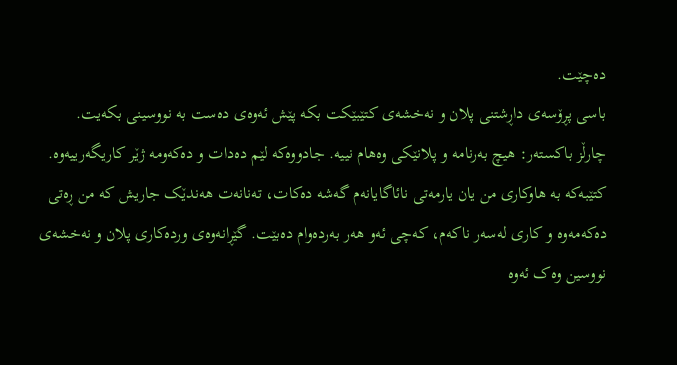دەچێت.
باسی پڕۆسەی داڕشتنی پلان و نەخشەی کتێبێکت بکە پێش ئەوەی دەست بە نووسینی بکەیت.
چارڵز باکستەر: هیچ بەرنامە و پلانێکی وەهام نییە. جادووەکە لێم دەدات و دەکەومە ژێر کاریگەرییەوە. کتێبەکە بە هاوکاری من یان یارمەتی نائاگایانەم گەشە دەکات، تەنانەت هەندێک جاریش کە من ڕەتی دەکەمەوە و کاری لەسەر ناکەم، کەچی ئەو هەر بەردەوام دەبێت. گێڕانەوەی وردەکاری پلان و نەخشەی نووسین وەک ئەوە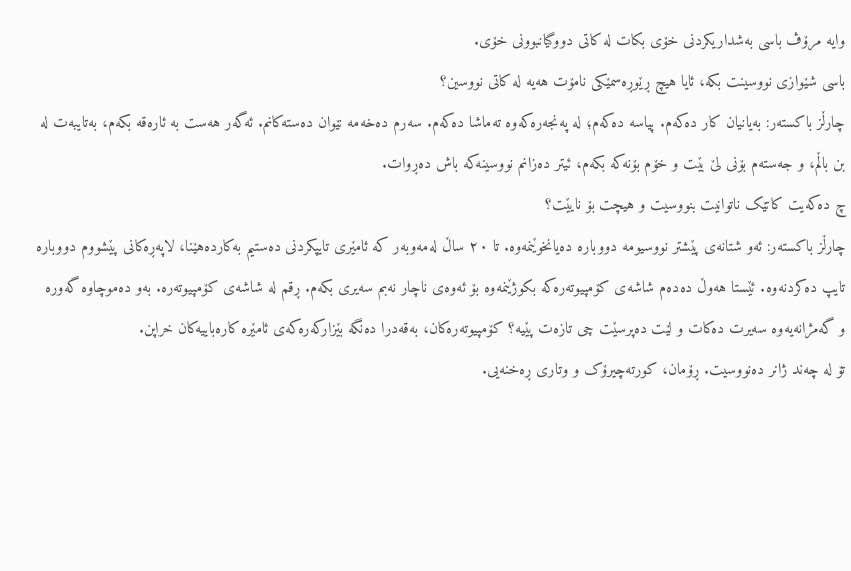وایە مرۆڤ باسی بەشداریکردنی خۆی بکات لە کاتی دووگیانبوونی خۆی.
باسی شێوازی نووسینت بکە، ئایا هیچ ڕێوڕەسمێکی نامۆت هەیە لە کاتی نووسین؟
چارڵز باکستەر: بەیانیان کار دەکەم. پیاسە دەکەم؛ لە پەنجەرەکەوە تەماشا دەکەم. سەرم دەخەمە نێوان دەستەکانم. ئەگەر هەست بە ئارەقە بکەم، بەتایبەت لە بن باڵم، و جەستەم بۆنی لێ بێت و خۆم بۆنەکە بکەم، ئیتر دەزانم نووسینەکە باش دەڕوات.
چ دەکەیت کاتێک ناتوانیت بنووسیت و هیچت بۆ نایێت؟
چارڵز باکستەر: ئەو شتانەی پێشتر نووسیومە دووبارە دەیانخوێنمەوە. تا ٢٠ ساڵ لەمەوبەر کە ئامێری تایپکردنی دەستیم بەکاردەهێنا، لاپەڕەکانی پێشووم دووبارە تایپ دەکردنەوە. ئێستا هەوڵ دەدەم شاشەی کۆمپیوتەرەکە بکوژێنمەوە بۆ ئەوەی ناچار نەبم سەیری بکەم. ڕقم لە شاشەی کۆمپیوتەرە. بەو دەموچاوە گەورە و گەمژانەیەوە سەیرت دەکات و لێت دەپرسێت چی تازەت پێیە؟ کۆمپیوتەرەکان، بەقەدرا دەنگە بێزارکەرەکەی ئامێرە کارەباییەکان خراپن.
تۆ لە چەند ژانر دەنووسیت. ڕۆمان، کورتەچیرۆک و وتاری ڕەخنەیی.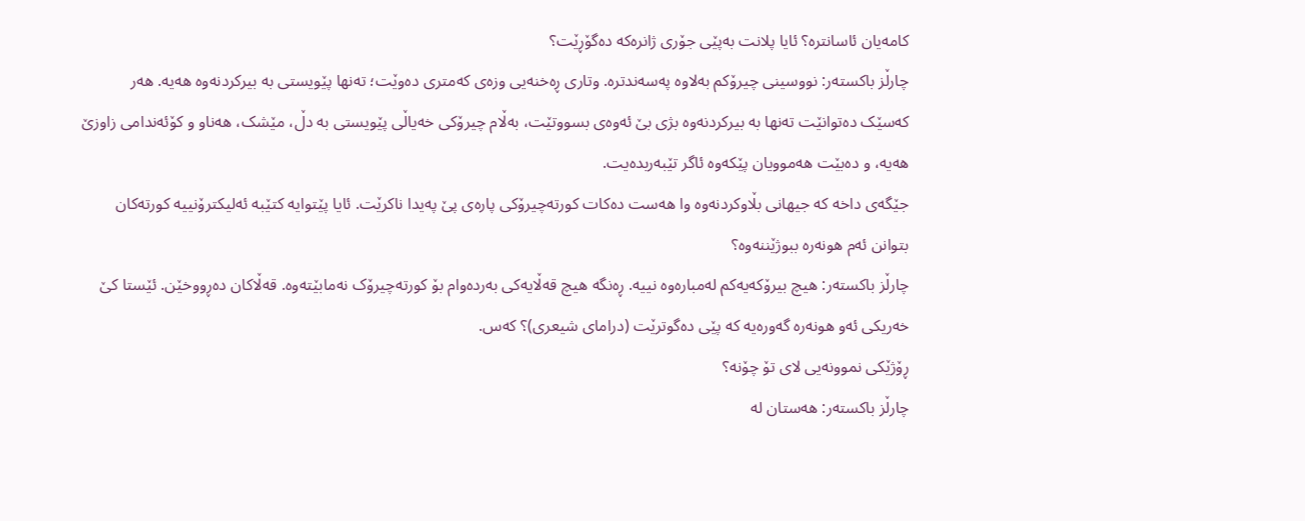کامەیان ئاسانترە؟ ئایا پلانت بەپێی جۆری ژانرەکە دەگۆڕێت؟
چارڵز باکستەر: نووسینی چیرۆکم بەلاوە پەسەندترە. وتاری ڕەخنەیی وزەی کەمتری دەوێت؛ تەنها پێویستی بە بیرکردنەوە هەیە. هەر کەسێک دەتوانێت تەنها بە بیرکردنەوە بژی بێ ئەوەی بسووتێت، بەڵام چیرۆکی خەیاڵی پێویستی بە دڵ، مێشک، هەناو و کۆئەندامی زاوزێ هەیە، و دەبێت هەموویان پێکەوە ئاگر تێبەربدەیت.
جێگەی داخە کە جیهانی بڵاوکردنەوە وا هەست دەکات کورتەچیرۆکی پارەی پێ پەیدا ناکرێت. ئایا پێتوایە کتێبە ئەلیکترۆنییە کورتەکان بتوانن ئەم هونەرە ببوژێننەوە؟
چارڵز باکستەر: هیچ بیرۆکەیەکم لەمبارەوە نییە. ڕەنگە هیچ قەڵایەکی بەردەوام بۆ کورتەچیرۆک نەمابێتەوە. قەڵاکان دەڕووخێن. ئێستا کێ خەریکی ئەو هونەرە گەورەیە کە پێی دەگوترێت (درامای شیعری)؟ کەس.
ڕۆژێکی نموونەیی لای تۆ چۆنە؟
چارڵز باکستەر: هەستان لە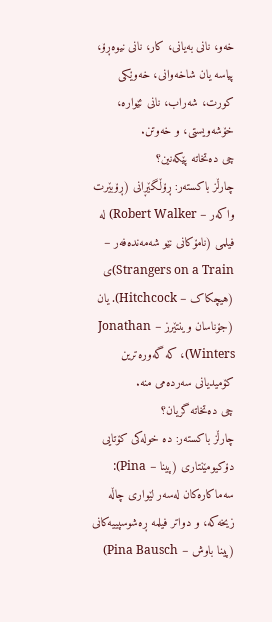خەو، نانی بەیانی، کار، نانی نیوەڕۆ، پیاسە یان شاخەوانی، خەوێکی کورت، شەراب، نانی ئێوارە، خۆشەویستی، و خەوتن.
چی دەتخاتە پێکەنین؟
چارڵز باکستەر: ڕۆڵگێڕانی (ڕۆبێرت واکەر – Robert Walker) لە فیلمی (نامۆکانی نێو شەمەندەفەر – Strangers on a Train)ی (هیچکاک – Hitchcock). یان (جۆناسان وینتێرز – Jonathan Winters)، کە گەورەترین کۆمیدیانی سەردەمی منە.
چی دەتخاتە گریان؟
چارڵز باکستەر: دە خولەکی کۆتایی دۆکیومێنتاری (پینا – Pina): سەماکارەکان لەسەر لێواری چاڵە زیخەکە، و دواتر فیلمە ڕەشوسپییەکانی (پینا باوش – Pina Bausch)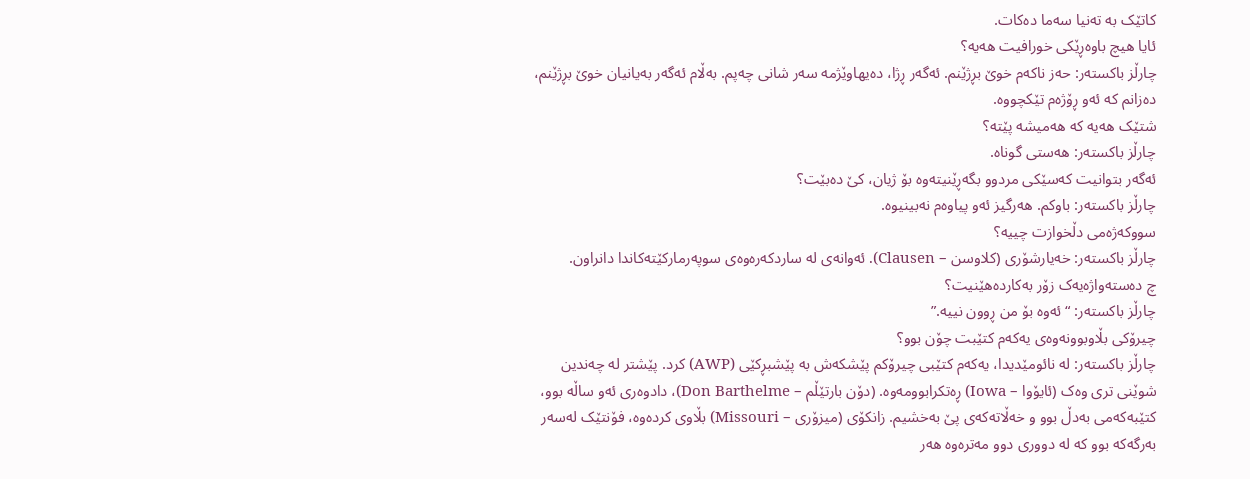کاتێک بە تەنیا سەما دەکات.
ئایا هیچ باوەڕێکی خورافیت هەیە؟
چارڵز باکستەر: حەز ناکەم خوێ بڕژێنم. ئەگەر ڕژا، دەیهاوێژمە سەر شانی چەپم. بەڵام ئەگەر بەیانیان خوێ بڕژێنم، دەزانم کە ئەو ڕۆژەم تێکچووە.
شتێک هەیە کە هەمیشە پێتە؟
چارڵز باکستەر: هەستی گوناه.
ئەگەر بتوانیت کەسێکی مردوو بگەڕێنیتەوە بۆ ژیان، کێ دەبێت؟
چارڵز باکستەر: باوکم. هەرگیز ئەو پیاوەم نەبینیوە.
سووکەژەمی دڵخوازت چییە؟
چارڵز باکستەر: خەیارشۆری (کلاوسن – Clausen). ئەوانەی لە ساردکەرەوەی سوپەرمارکێتەکاندا دانراون.
چ دەستەواژەیەک زۆر بەکاردەهێنیت؟
چارڵز باکستەر: “ئەوە بۆ من ڕوون نییە.”
چیرۆکی بڵاوبوونەوەی یەکەم کتێبت چۆن بوو؟
چارڵز باکستەر: لە نائومێدیدا، یەکەم کتێبی چیرۆکم پێشکەش بە پێشبڕکێی (AWP) کرد. پێشتر لە چەندین شوێنی تری وەک (ئایۆوا – Iowa) ڕەتکرابوومەوە. (دۆن بارتێڵم – Don Barthelme)، دادوەری ئەو ساڵە بوو، کتێبەکەمی بەدڵ بوو و خەڵاتەکەی پێ بەخشیم. زانکۆی (میزۆری – Missouri) بڵاوی کردەوە، فۆنتێک لەسەر بەرگەکە بوو کە لە دووری دوو مەترەوە هەر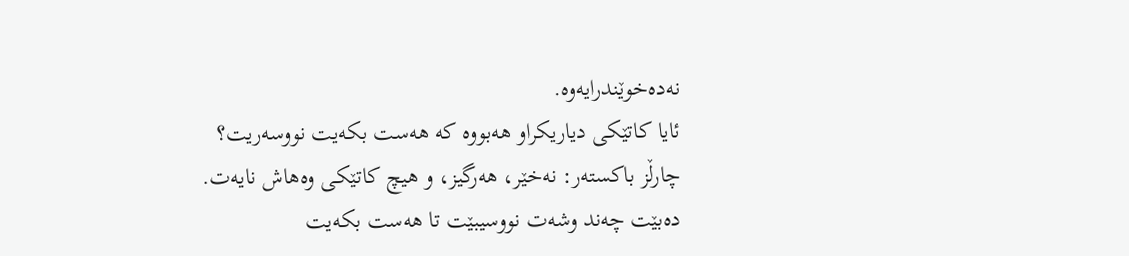نەدەخوێندرایەوە.
ئایا کاتێکی دیاریکراو هەبووە کە هەست بکەیت نووسەریت؟
چارڵز باکستەر: نەخێر، هەرگیز، و هیچ کاتێکی وەهاش نایەت.
دەبێت چەند وشەت نووسیبێت تا هەست بکەیت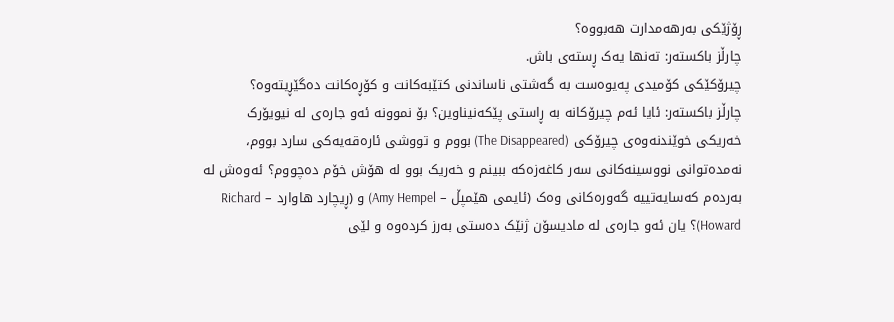ڕۆژێکی بەرهەمدارت هەبووە؟
چارڵز باکستەر: تەنها یەک ڕستەی باش.
چیرۆکێکی کۆمیدی پەیوەست بە گەشتی ناساندنی کتێبەکانت و کۆڕەکانت دەگێڕیتەوە؟
چارڵز باکستەر: ئایا ئەم چیرۆکانە بە ڕاستی پێکەنیناوین؟ بۆ نموونە ئەو جارەی لە نیویۆرک خەریکی خوێندنەوەی چیرۆکی (The Disappeared) بووم و تووشی ئارەقەیەکی سارد بووم، نەمدەتوانی نووسینەکانی سەر کاغەزەکە ببینم و خەریک بوو لە هۆش خۆم دەچووم؟ ئەوەش لە بەردەم کەسایەتییە گەورەکانی وەک (ئایمی هێمپڵ – Amy Hempel) و (ڕیچارد هاوارد – Richard Howard)؟ یان ئەو جارەی لە مادیسۆن ژنێک دەستی بەرز کردەوە و لێی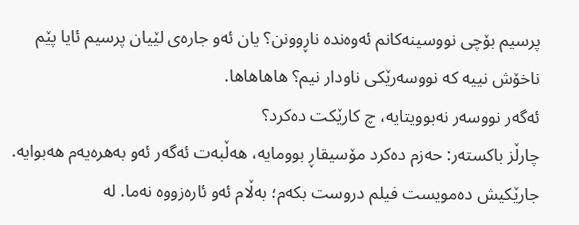پرسیم بۆچی نووسینەکانم ئەوەندە ناڕوونن؟ یان ئەو جارەی لێیان پرسیم ئایا پێم ناخۆش نییە کە نووسەرێکی ناودار نیم؟ هاهاهاها.
ئەگەر نووسەر نەبوویتایە، چ کارێکت دەکرد؟
چارڵز باکستەر: حەزم دەکرد مۆسیقاڕ بوومایە، هەڵبەت ئەگەر ئەو بەهرەیەم هەبوایە. جارێکیش دەمویست فیلم دروست بکەم؛ بەڵام ئەو ئارەزووە نەما. لە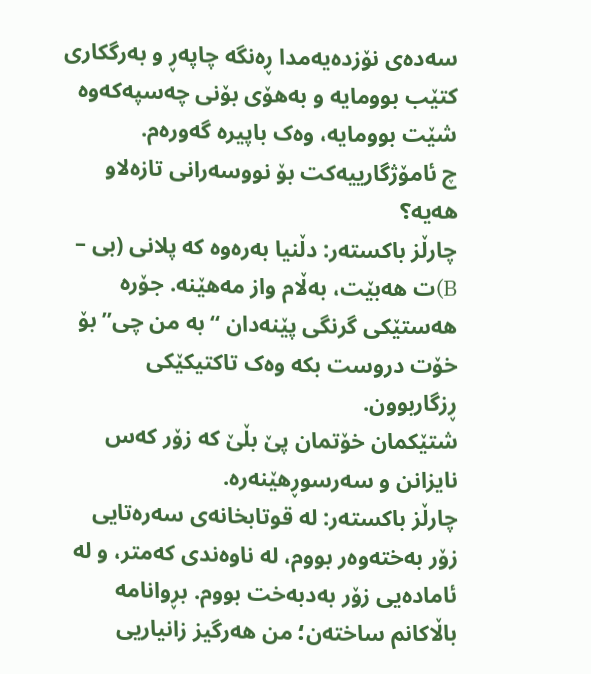سەدەی نۆزدەیەمدا ڕەنگە چاپەڕ و بەرگکاری کتێب بوومایە و بەهۆی بۆنی چەسپەکەوە شێت بوومایە، وەک باپیرە گەورەم.
چ ئامۆژگارییەکت بۆ نووسەرانی تازەلاو هەیە؟
چارڵز باکستەر: دڵنیا بەرەوە کە پلانی (بی – B)ت هەبێت، بەڵام واز مەهێنە. جۆرە هەستێکی گرنگی پێنەدان “بە من چی” بۆ خۆت دروست بکە وەک تاکتیکێکی ڕزگاربوون.
شتێکمان خۆتمان پێ بڵێ کە زۆر کەس نایزانن و سەرسوڕهێنەرە.
چارڵز باکستەر: لە قوتابخانەی سەرەتایی زۆر بەختەوەر بووم، لە ناوەندی کەمتر، و لە ئامادەیی زۆر بەدبەخت بووم. بڕوانامە باڵاکانم ساختەن؛ من هەرگیز زانیاریی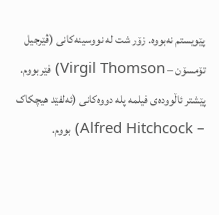پێویستم نەبووە. زۆر شت لە نووسینەکانی (ڤێرجیل تۆمسۆن – Virgil Thomson) فێربووم. پێشتر ئاڵوودەی فیلمە پلە دووەکانی (ئەلفێد هیچکاک – Alfred Hitchcock) بووم.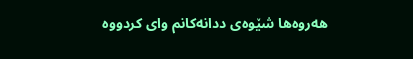هەروەها شێوەی ددانەکانم وای کردووە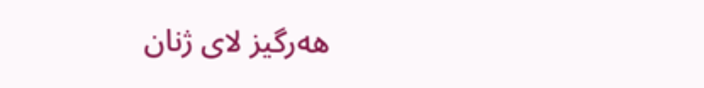هەرگیز لای ژنان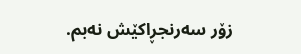زۆر سەرنجڕاکێش نەبم.